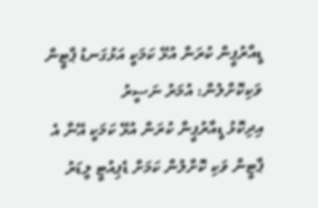ޑީއާރުޕީން ކުރަން އުޅޭ ކަމަކީ އަޅުގަނޑު ޕާޓީން ވަކިކޮށްލުން: އުމަރު ނަސީރު
އިދިކޮޅު ޑީއާރުޕީން ކުރަން އުޅޭ ކަމަކީ އޭނާ އެ ޕާޓީން ވަކި ކޮށްލުން ކަމަށް ޑެޕިއުޓީ ލީޑަރު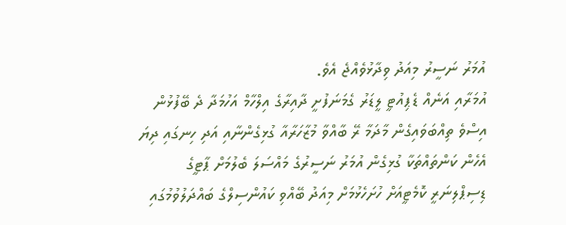އުމަރު ނަސީރު މިއަދު ވިދާޅުވެއްޖެ އެވެ.
އުމަރާއި އަނެއް ޑެޕިއުޓީ ލީޑަރު ގެމަނަފުށީ ދާއިރާގެ އިލްހާމް އަހުމަދާ ދެ ބޭފުޅުން އިސްވެ ތިއްބަވައިގެން މާދަމާ ރޭ ބާއްވާ މުޒާހަރާއާ ގުޅިގެންނާއި އަދި ހިނގައި ދިޔަ އެހެން ކަންތައްތަކާ ގުޅިގެން އުމަރު ނަސީރުގެ މައްސަލަ ބެލުމަށް ޕާޓީގެ ޑިސިޕްލިނަރީ ކޮމެޓީއަށް ހުށަހެޅުމަށް މިއަދު ބޭއްވި ކައުންސިލްގެ ބައްދަލުވުމުގައި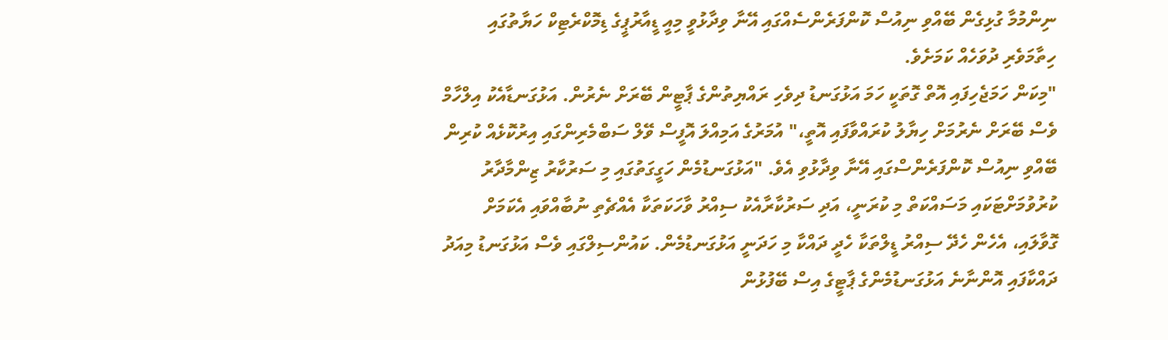ނިންމުމާ ގުޅިގެން ބޭއްވި ނިއުސް ކޮންފަރެންސެއްގައި އޭނާ ވިދާޅުވީ މިއީ ޑީއާރުޕީގެ ޑިމޮކްރެޓިކް ހަޔާތުގައި ހިތާމަވެރި ދުވަހެއް ކަމަށެވެ.
"މިކަން ހަމަޖެހިފައި އޮތް ގޮތަކީ ހަމަ އަޅުގަނޑު ދިވެހި ރައްޔިތުންގެ ޕާޓީން ބޭރަށް ނެރުން. އަޅުގަނޑާއެކު އިލްހާމް ވެސް ބޭރަށް ނެރުމަށް ހިޔާލު ކުރައްވާފައި އޮތީ،" އުމަރުގެ އަމިއްލަ އޮފީސް ވޭލް ސަބްމެރިންގައި އިރުކޮޅެއް ކުރިން ބޭއްވި ނިއުސް ކޮންފަރެންސްގައި އޭނާ ވިދާޅުވި އެވެ. "އަޅުގަނޑުމެން ހަގީގަތުގައި މި ސަރުކާރު ޒިންމާދާރު ކުރުވުމަށްޓަކައި މަސައްކަތް މި ކުރަނީ، އަދި ސަރުކާރާއެކު ސިއްރު ވާހަކަތަކާ އެއްޗެތި ނުބާއްވައި އެކަމަށް ގޮވާލައި، އެހެން ހެދޭ ސިއްރު ޑީލްތަކާ ހެދީ ދައްކާ މި ހަދަނީ އަޅުގަނޑުމެން. ކައުންސިލްގައި ވެސް އަޅުގަނޑު މިއަދު ދައްކާފައި އޮންނާނެ އަޅުގަނޑުމެންގެ ޕާޓީގެ އިސް ބޭފުޅުން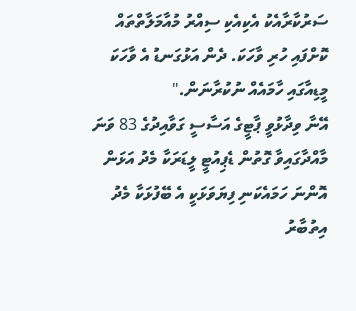ސަރުކާރާއެކު އެކިއެކި ސިއްރު މުއާމަލާތްތައް ކޮށްފައި ހުރި ވާހަކަ. ދެން އަޅުގަނޑު އެ ވާހަކަ މީޑިއާގައި ހާމައެއް ނުކުރާނަން."
އޭނާ ވިދާޅުވީ ޕާޓީގެ އަސާސީ ގަވާއިދުގެ 83 ވަނަ މާއްދާގައިވާ ގޮތުން ޑެޕިއުޓީ ލީޑަރަކާ މެދު އަޅަން އޮންނަ ހަމައެކަނި ފިޔަވަޅަކީ އެ ބޭފުޅަކާ މެދު އިތުބާރު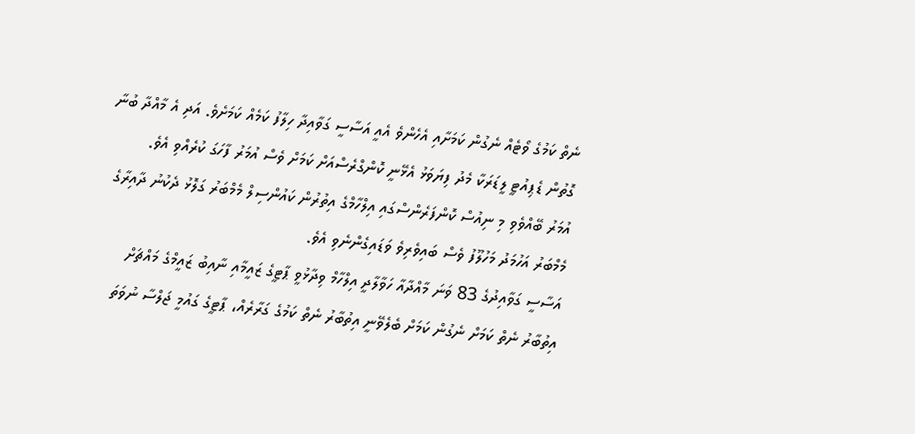ނެތް ކަމުގެ ވޯޓެއް ނެގުން ކަމަށާއި އެހެންވެ އެއީ އަސާސީ ގަވާއިދާ ހިލާފު ކަމެއް ކަމަށެވެ. އަދި އެ މާއްދާ ބުނާ ގޮތުން ޑެޕިއުޓީ ލީޑަރަކާ މެދު ފިޔަވަޅު އެޅޭނީ ކޮންގްރެސްއަށް ކަމަށް ވެސް އުމަރު ފާހަގަ ކުރެއްވި އެވެ.
އުމަރު ބޭއްވެވި މި ނިއުސް ކޮންފަރެންސްގައި އިލްހާމްގެ އިތުރުން ކައުންސިލް މެމްބަރު ގަލޮޅު ދެކުނު ދާއިރާގެ މެމްބަރު އަހުމަދު މަހުލޫފު ވެސް ބައިވެރިވެ ވަޑައިގެންނެވި އެވެ.
އަސާސީ ގަވާއިދުގެ 83 ވަނަ މާއްދާއާ ހަވާލާދީ އިލްހާމް ވިދާޅުވީ ޕާޓީގެ ޒައީމާއި ނާއިބު ޒައީމްގެ މައްޗަށް އިތުބާރު ނެތް ކަމަށް ނެގުން ކަމަށް ބެލެވޭނީ އިތުބާރު ނެތް ކަމުގެ ގަރާރެއް، ޕާޓީގެ ގައުމީ ޖަލްސާ ނުވަތަ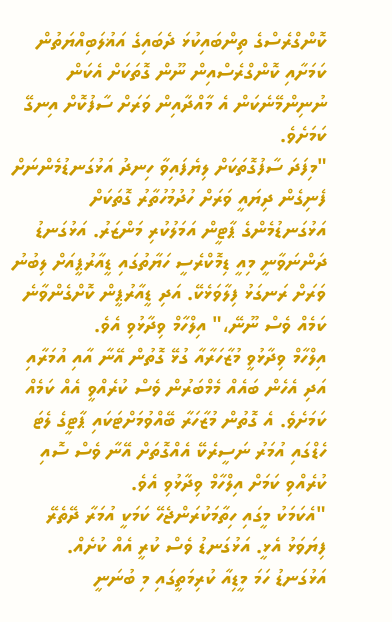ކޮންގްރެސްގެ ތިންބައިކުޅަ ދެބައިގެ އަޣުލަބިއްޔަތުން ކަމަށާއި ކޮންގްރެސްއިން ނޫން ގޮތަކަށް އެކަން ނުނިންމޭނެކަން އެ މާއްދާއިން ވަރަށް ސާފުކޮށް އިނގޭ ކަމަށެވެ.
"މިފަދަ ސާފުގޮތަކަށް ލިޔެފައިވާ ހިނދު އަޅުގަނޑުމެންނަށް ފެނިގެން ދިޔައީ ވަރަށް ހުދުމުހުތާރު ގޮތަކަށް އަޅުގަނޑުމެންގެ ޕާޓީން އަމަލުކުރި މަންޒަރު. އަޅުގަނޑު ދަންނަވާނީ މިއީ ޑިމޮކްރެސީ ހަޔާތުގައި ޑީއާރުޕީއަށް ލިބުނު ވަރަށް ރަނގަޅު ފިލާވަޅެކޭ. އަދި ޑީއާރުޕީން ކޮށްގެންވާނެ ކަމެއް ވެސް ނޫނޭ،" އިލްހާމް ވިދާޅުވި އެވެ.
އިލްހާމް ވިދާޅުވީ މުޒާހަރާއާ ގުޅޭ ގޮތުން އޭނާ އާއި އުމަރާއި އަދި އެހެން ބައެއް މެމްބަރުން ވެސް ކުރެއްވީ އެއް ކަމެއް ކަމަށެވެ. އެ ގޮތުން މުޒާހަރާ ބޭއްވުމަށްޓަކައި ޕާޓީގެ ލެޓަ ހެޑްގައި އުމަރު ނަސީރެކޭ އެއްގޮތަށް އޭނާ ވެސް ސޮއި ކުރެއްވި ކަމަށް އިލްހާމް ވިދާޅުވި އެވެ.
"އެކަމަކު މީގައި ހިތާމަކުރަންޖެހޭ ކަމަކީ އުމަރާ ދޭތެރޭ ފިޔަވަޅު އެޅީ. އަޅުގަނޑު ވެސް ކުރީ އެއް ކުށެއް. އަޅުގަނޑު ހަމަ މީޑިއާ ކުރިމަތީގައި މި ބުނަނީ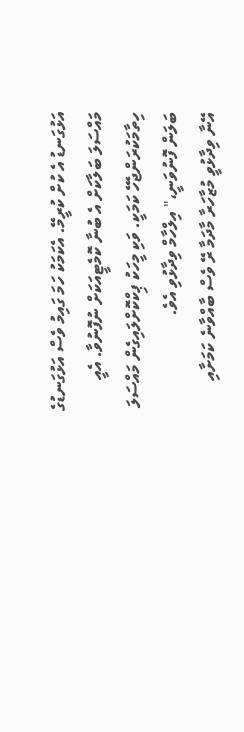އަޅުގަނޑު އެ ކުށް ކުރީމޭ. އެކަމަކު ހަމަ ގައިމު ވެސް އަޅުގަނޑުގެ މައްސަލަ ބަލާކަށް އެ ބުނާ ކޮމެޓީއަކަށް ނުފޮނުވާ. އެއީ ހިތާމަކުރަންޖެހޭ ކަމަކީ. ވަކި މީހަކު ޕިކްކޮށްލައިގެން މައްސަލަ ބަލަން ފޮނުވަނީ،" އިލްހާމް ވިދާޅުވި އެވެ.
އޭނާ ވިދާޅުވީ މުޒާހަރާ މާދަމާ ރޭ ވެސް ބާއްވާނެ ކަމަށާއި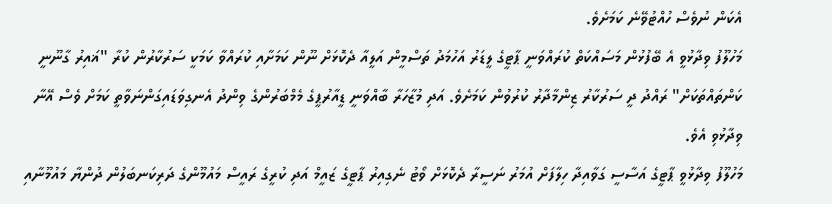އެކަން ނުވެސް ހުއްޓުވޭނެ ކަމަށެވެ.
މަހުލޫފު ވިދާޅުވީ އެ ބޭފުޅުން މަސައްކަތް ކުރައްވަނީ ޕާޓީގެ ލީޑަރު އަހުމަދު ތަސްމީން އަލީއާ ދެކޮޅަށް ނޫން ކަމަށާއި ކުރައްވާ ކަމަކީ ސަރުކާރުން ކުރާ "ޣައިރު ގާނޫނީ ކަންތައްތަކަށް" ރައްދު ދީ ސަރުކާރު ޒިންމާދާރު ކުރުވުން ކަމަށެވެ. އަދި މުޒާހަރާ ބާއްވަނީ ޑީއާރުޕީގެ މެމްބަރުންގެ ވިންދު އެނގިވަޑައިގަންނަވާތީ ކަމަށް ވެސް އޭނާ ވިދާޅުވި އެވެ.
މަހުލޫފު ވިދާޅުވީ ޕާޓީގެ އަސާސީ ގަވާއިދާ ހިލާފަށް އުމަރު ނަސީރާ ދެކޮޅަށް ވޯޓު ނެގިއިރު ޕާޓީގެ ޒައީމް އަދި ކުރީގެ ރައީސް މައުމޫންގެ ދަރިކަނބަލުން ދުންޔާ މައުމޫނާއި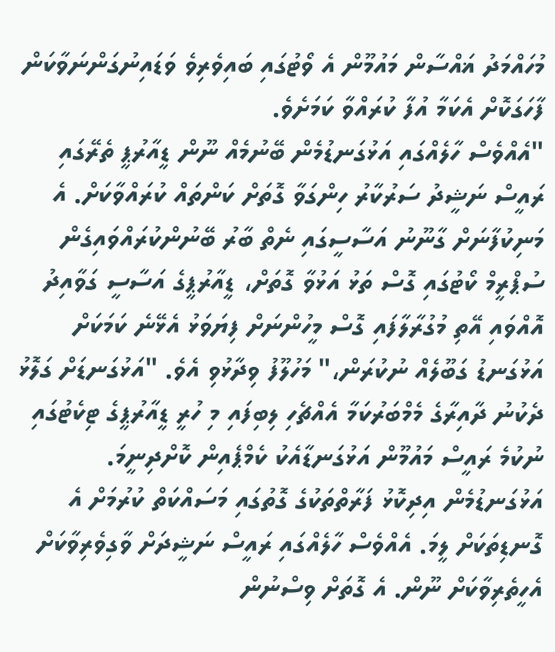މުހައްމަދު ޣައްސާން މައުމޫން އެ ވޯޓުގައި ބައިވެރިވެ ވަޑައިނުގަންނަވާކަން ފާހަގަކޮށް އެކަމާ އުފާ ކުރައްވާ ކަމަށެވެ.
"އެއްވެސް ހާލެއްގައި އަޅުގަނޑުމެން ބޭނުމެއް ނޫން ޑީއާރުޕީ ތެރޭގައި ރައީސް ނަޝީދު ސަރުކާރު ހިންގަވާ ގޮތަށް ކަންތައް ކުރައްވާކަށް. އެ މަނިކުފާނަށް ގާނޫނު އަސާސީގައި ނެތް ބާރު ބޭނުންކުރައްވައިގެން ސުޕްރީމް ކޯޓުގައި ގޮސް ތަޅު އަޅުވާ ގޮތަށް، ޑީއާރުޕީގެ އަސާސީ ގަވާއިދު އޮއްވައި އޭތި މުގުރާލާފައި ގޮސް މީހުންނަށް ފިޔަވަޅު އެޅޭނެ ކަމަކަށް އަޅުގަނޑު ގަބޫލެއް ނުކުރަން،" މަހުލޫފު ވިދާޅުވި އެވެ. "އަޅުގަނޑަށް ގަލޮޅު ދެކުނު ދާއިރާގެ މެމްބަރުކަމާ އެއްޗެހި ލިބިފައި މި ހުރީ ޑީއާރުޕީގެ ޓިކެޓުގައި ނުކުމެ ރައީސް މައުމޫން އަޅުގަނޑާއެކު ކެމްޕެއިން ކޮށްދިނީމަ. އަޅުގަނޑުމެން އިދިކޮޅު ފަރާތްތަކުގެ ގޮތުގައި މަސައްކަތް ކުރުމަށް އެ ގޮނޑިތަކަށް ލީމަ. އެއްވެސް ހާލެއްގައި ރައީސް ނަޝީދަށް ވާގިވެރިވާކަށް އެހީތެރިވާކަށް ނޫން. އެ ގޮތަށް ވިސްނުން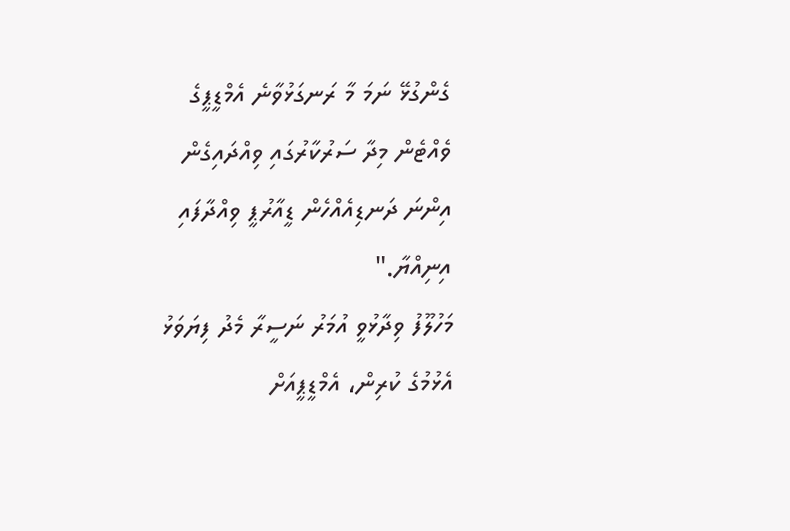ގެންގުޅޭ ނަމަ މާ ރަނގަޅުވާނެ އެމްޑީޕީގެ ވެއްޓެން މިދާ ސަރުކާރުގައި ވިއްދައިގެން އިންނަ ދަނޑިއެއްހެން ޑީއާރުޕީ ވިއްދާފައި އިނިއްޔާ."
މަހުލޫފު ވިދާޅުވީ އުމަރު ނަސީރާ މެދު ފިޔަވަޅު އެޅުމުގެ ކުރިން، އެމްޑީޕީއަށް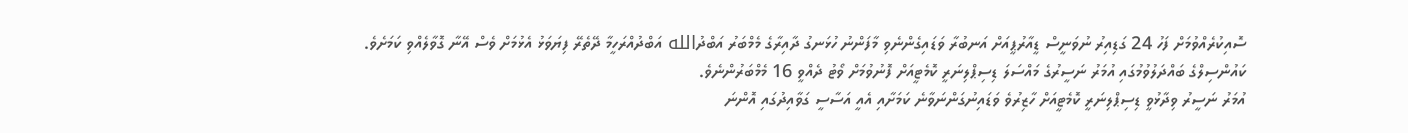ސޮއިކުރެއްވުމަށް ފަހު 24 ގަޑިއިރު ނުވަނީސް ޑީއާރުޕީއަށް އަނބުރާ ވަޑައިގެންނެވި މާފަންނު ހުޅަނގު ދާއިރާގެ މެމްބަރު އަބްދުالله އަބްދުއްރަހީމާ ދޭތެރޭ ފިޔަވަޅު އެޅުމަށް ވެސް އޭނާ ގޮވާލެއްވި ކަމަށެވެ.
ކައުންސިލްގެ ބައްދަލުވުމުގައި އުމަރު ނަސީރުގެ މައްސަލަ ޑިސިޕްލިނަރީ ކޮމެޓީއަށް ފޮނުވުމަށް ވޯޓު ދެއްވީ 16 މެމްބަރުންނެވެ.
އުމަރު ނަސީރު ވިދާޅުވީ ޑިސިޕްލިނަރީ ކޮމެޓީއަށް ހާޒިރުވެ ވަޑައިނުގަންނަވާނެ ކަމަށާއި އެއީ އަސާސީ ގަވާއިދުގައި އޮންނަ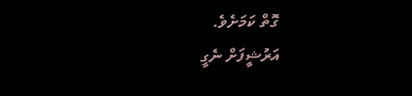ގޮތް ކަމަށެވެ.
އަރުޝީފަށް ނެގީ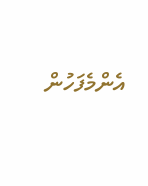އެންމެފަހުން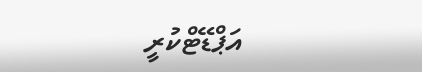އަޕްޑޭޓްކުރީ